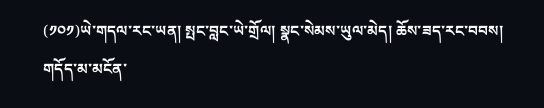(༡༠༡)ཡེ་གདལ་རང་ཡན། སྤང་བླང་ཡེ་གྲོལ། སྣང་སེམས་ཡུལ་མེད། ཆོས་ཟད་རང་བབས། གདོད་མ་མངོན་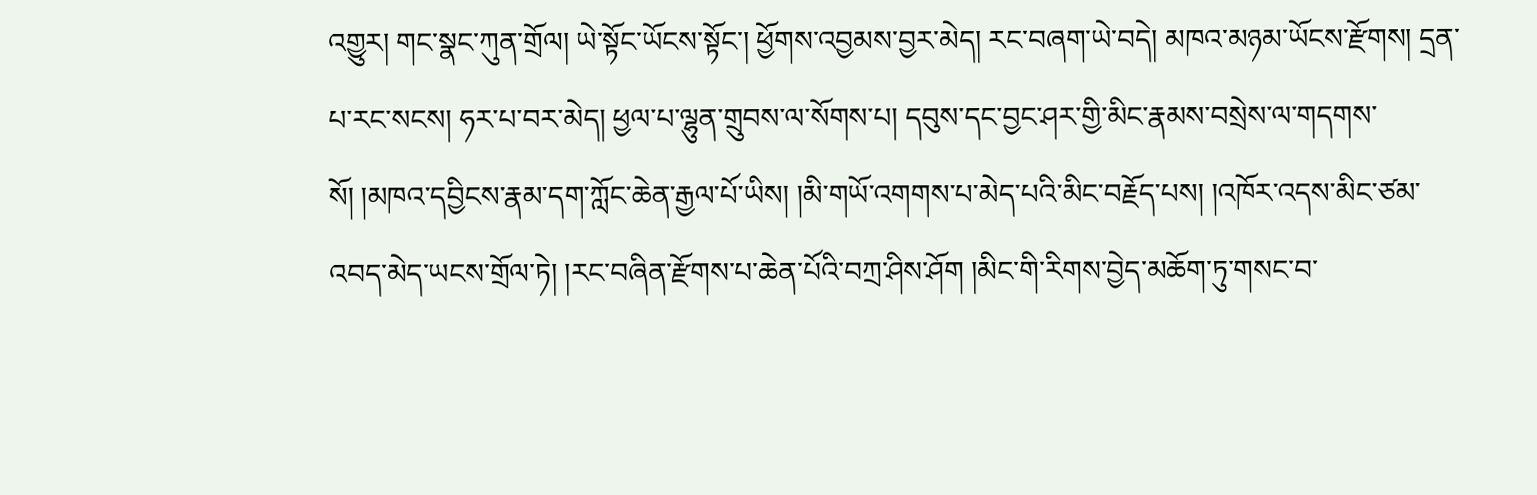འགྱུར། གང་སྣང་ཀུན་གྲོལ། ཡེ་སྟོང་ཡོངས་སྟོང་། ཕྱོགས་འབྱམས་བྱར་མེད། རང་བཞག་ཡེ་བདེ། མཁའ་མཉམ་ཡོངས་རྫོགས། དྲན་པ་རང་སངས། ཧར་པ་བར་མེད། ཕྱལ་པ་ལྷུན་གྲུབས་ལ་སོགས་པ། དབུས་དང་བྱང་ཤར་གྱི་མིང་རྣམས་བསྲེས་ལ་གདགས་སོ། །མཁའ་དབྱིངས་རྣམ་དག་ཀློང་ཆེན་རྒྱལ་པོ་ཡིས། །མི་གཡོ་འགགས་པ་མེད་པའི་མིང་བརྗོད་པས། །འཁོར་འདས་མིང་ཙམ་འབད་མེད་ཡངས་གྲོལ་ཏེ། །རང་བཞིན་རྫོགས་པ་ཆེན་པོའི་བཀྲ་ཤིས་ཤོག །མིང་གི་རིགས་བྱེད་མཆོག་ཏུ་གསང་བ་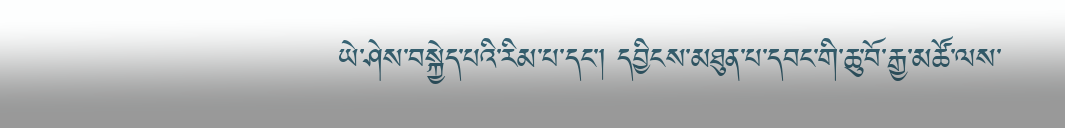ཡེ་ཤེས་བསྐྱེད་པའི་རིམ་པ་དང་། དབྱིངས་མཐུན་པ་དབང་གི་ཆུ་བོ་རྒྱ་མཚོ་ལས་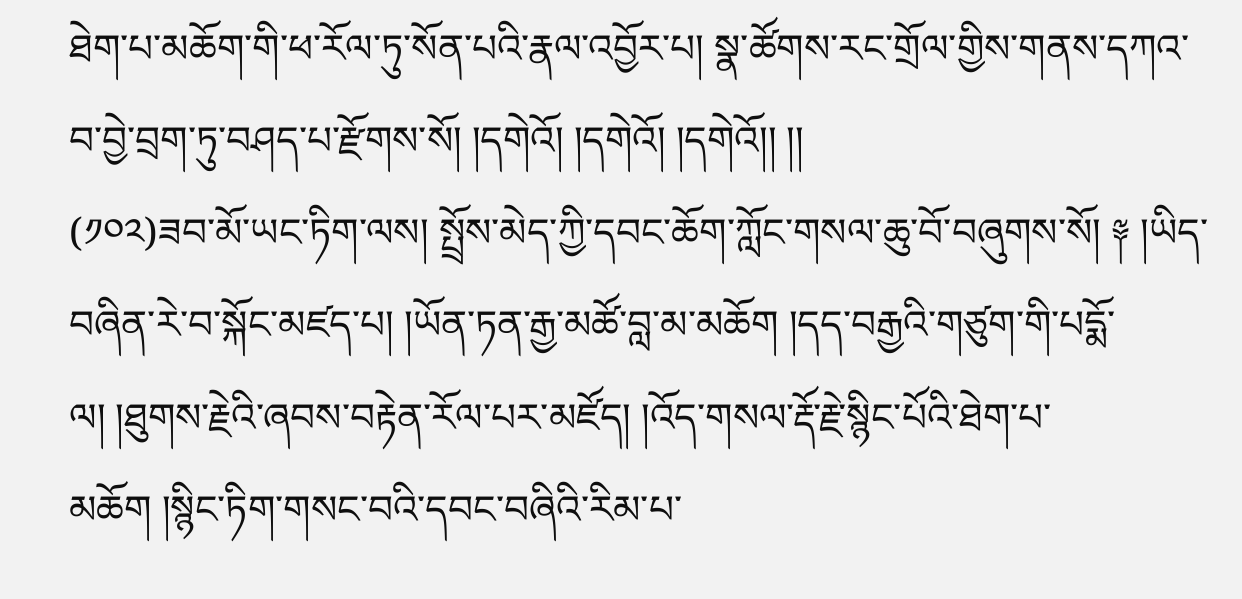ཐེག་པ་མཆོག་གི་ཕ་རོལ་ཏུ་སོན་པའི་རྣལ་འབྱོར་པ། སྣ་ཚོགས་རང་གྲོལ་གྱིས་གནས་དཀའ་བ་བྱེ་བྲག་ཏུ་བཤད་པ་རྫོགས་སོ། །དགེའོ། །དགེའོ། །དགེའོ།། །།
(༡༠༢)ཟབ་མོ་ཡང་ཏིག་ལས། སྤྲོས་མེད་ཀྱི་དབང་ཆོག་ཀློང་གསལ་ཆུ་བོ་བཞུགས་སོ། ༈ །ཡིད་བཞིན་རེ་བ་སྐོང་མཛད་པ། །ཡོན་ཏན་རྒྱ་མཚོ་བླ་མ་མཆོག །དད་བརྒྱའི་གཙུག་གི་པདྨོ་ལ། །ཐུགས་རྗེའི་ཞབས་བརྟེན་རོལ་པར་མཛོད། །འོད་གསལ་རྡོ་རྗེ་སྙིང་པོའི་ཐེག་པ་མཆོག །སྙིང་ཏིག་གསང་བའི་དབང་བཞིའི་རིམ་པ་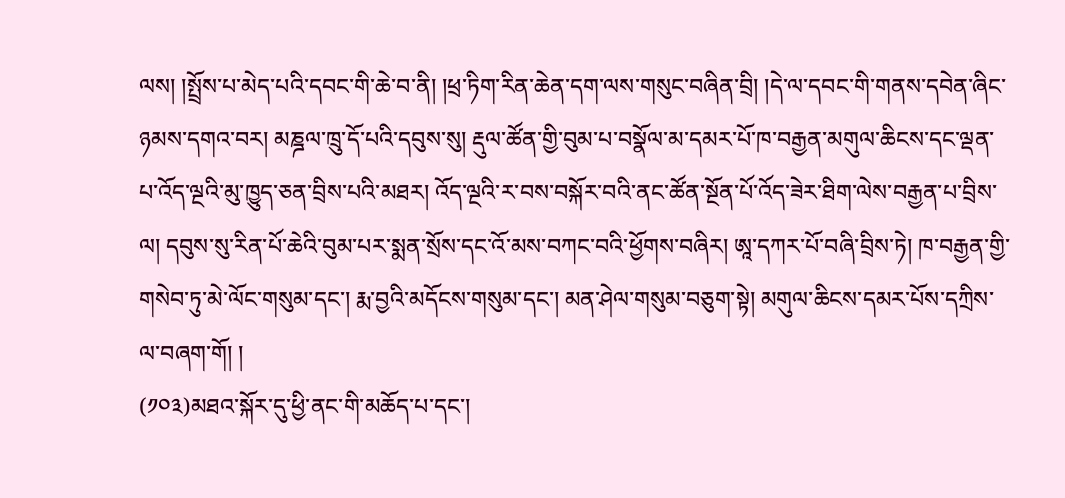ལས། །སྤྲོས་པ་མེད་པའི་དབང་གི་ཆེ་བ་ནི། །ཕྲ་ཏིག་རིན་ཆེན་དག་ལས་གསུང་བཞིན་བྲི། །དེ་ལ་དབང་གི་གནས་དབེན་ཞིང་ཉམས་དགའ་བར། མཎྜལ་ཁྲུ་དོ་པའི་དབུས་སུ། རྡུལ་ཚོན་གྱི་བུམ་པ་བསྣོལ་མ་དམར་པོ་ཁ་བརྒྱན་མགུལ་ཆིངས་དང་ལྡན་པ་འོད་ལྔའི་མུ་ཁྱུད་ཅན་བྲིས་པའི་མཐར། འོད་ལྔའི་ར་བས་བསྐོར་བའི་ནང་ཚོན་སྔོན་པོ་འོད་ཟེར་ཐིག་ལེས་བརྒྱན་པ་བྲིས་ལ། དབུས་སུ་རིན་པོ་ཆེའི་བུམ་པར་སྨན་སྲོས་དང་འོ་མས་བཀང་བའི་ཕྱོགས་བཞིར། ཨཱ་དཀར་པོ་བཞི་བྲིས་ཏེ། ཁ་བརྒྱན་གྱི་གསེབ་ཏུ་མེ་ལོང་གསུམ་དང་། རྨ་བྱའི་མདོངས་གསུམ་དང་། མན་ཤེལ་གསུམ་བཅུག་སྟེ། མགུལ་ཆིངས་དམར་པོས་དཀྲིས་ལ་བཞག་གོ། །
(༡༠༣)མཐའ་སྐོར་དུ་ཕྱི་ནང་གི་མཆོད་པ་དང་།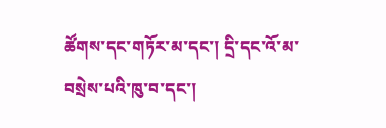ཚོགས་དང་གཏོར་མ་དང་། དྲི་དང་འོ་མ་བསྲེས་པའི་ཁུ་བ་དང་།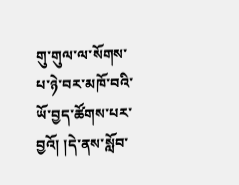གུ་གུལ་ལ་སོགས་པ་ཉེ་བར་མཁོ་བའི་ཡོ་བྱད་ཚོགས་པར་བྱའོ། །དེ་ནས་སློབ་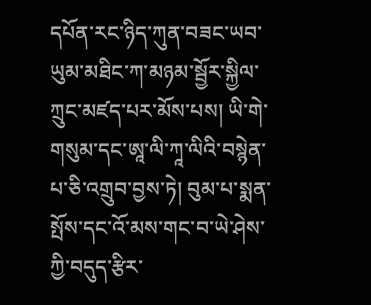དཔོན་རང་ཉིད་ཀུན་བཟང་ཡབ་ཡུམ་མཐིང་ཀ་མཉམ་སྦྱོར་སྐྱིལ་ཀྲུང་མཛད་པར་མོས་པས། ཡི་གེ་གསུམ་དང་ཨཱ་ལི་ཀཱ་ལིའི་བསྙེན་པ་ཅི་འགྲུབ་བྱས་ཏེ། བུམ་པ་སྨན་སྤོས་དང་འོ་མས་གང་བ་ཡེ་ཤེས་ཀྱི་བདུད་རྩིར་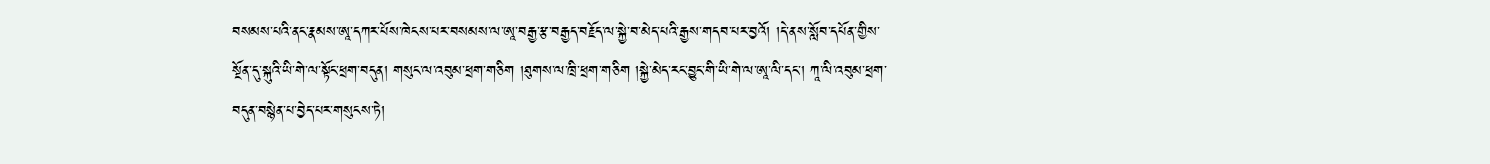བསམས་པའི་ནང་རྣམས་ཨཱ་དཀར་པོས་ཁེངས་པར་བསམས་ལ་ཨཱ་བརྒྱ་རྩ་བརྒྱད་བརྗོད་ལ་སྐྱེ་བ་མེད་པའི་རྒྱས་གདབ་པར་བྱའོ། །དེ་ནས་སློབ་དཔོན་གྱིས་སྔོན་དུ་སྐུའི་ཡི་གེ་ལ་སྟོང་ཕྲག་བདུན། གསུང་ལ་འབུམ་ཕྲག་གཅིག །ཐུགས་ལ་ཁྲི་ཕྲག་གཅིག །སྐྱེ་མེད་རང་བྱུང་གི་ཡི་གེ་ལ་ཨཱ་ལི་དང་། ཀཱ་ལི་འབུམ་ཕྲག་བདུན་བསྙེན་པ་བྱེད་པར་གསུངས་ཏེ།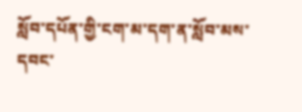སློབ་དཔོན་གྱི་ངག་མ་དག་ན་སློབ་མས་དབང་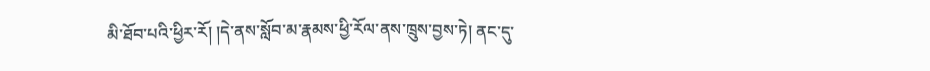མི་ཐོབ་པའི་ཕྱིར་རོ། །དེ་ནས་སློབ་མ་རྣམས་ཕྱི་རོལ་ནས་ཁྲུས་བྱས་ཏེ། ནང་དུ་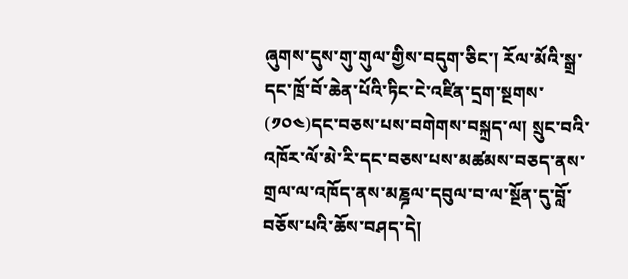ཞུགས་དུས་གུ་གུལ་གྱིས་བདུག་ཅིང་། རོལ་མོའི་སྒྲ་དང་ཁྲོ་བོ་ཆེན་པོའི་ཏིང་ངེ་འཛིན་དྲག་སྔགས་
(༡༠༤)དང་བཅས་པས་བགེགས་བསྐྲད་ལ། སྲུང་བའི་འཁོར་ལོ་མེ་རི་དང་བཅས་པས་མཚམས་བཅད་ནས་གྲལ་ལ་འཁོད་ནས་མཎྜལ་དབུལ་བ་ལ་སྔོན་དུ་བློ་བཅོས་པའི་ཆོས་བཤད་དེ།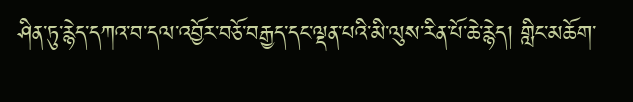ཤིན་ཏུ་རྙེད་དཀའ་བ་དལ་འབྱོར་བཅོ་བརྒྱད་དང་ལྡན་པའི་མི་ལུས་རིན་པོ་ཆེ་རྙེད། གླིང་མཆོག་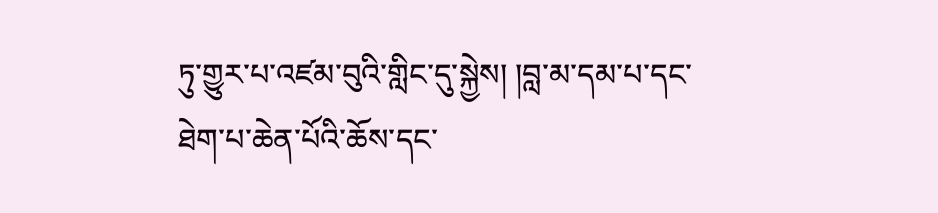ཏུ་གྱུར་པ་འཛམ་བུའི་གླིང་དུ་སྐྱེས། །བླ་མ་དམ་པ་དང་ཐེག་པ་ཆེན་པོའི་ཆོས་དང་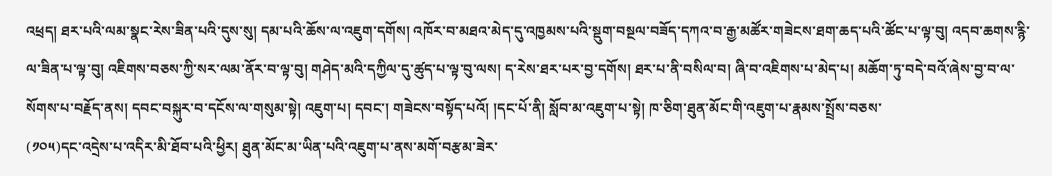འཕྲད། ཐར་པའི་ལམ་སྣང་རེས་ཟིན་པའི་དུས་སུ། དམ་པའི་ཆོས་ལ་འཇུག་དགོས། འཁོར་བ་མཐའ་མེད་དུ་འཁྱམས་པའི་སྡུག་བསྔལ་བཟོད་དཀའ་བ་རྒྱ་མཚོར་གཟེངས་ཐག་ཆད་པའི་ཚོང་པ་ལྟ་བུ། འདབ་ཆགས་རྙི་ལ་ཟིན་པ་ལྟ་བུ། འཇིགས་བཅས་ཀྱི་སར་ལམ་ནོར་བ་ལྟ་བུ། གཤེད་མའི་དཀྱིལ་དུ་ཚུད་པ་ལྟ་བུ་ལས། ད་རེས་ཐར་པར་བྱ་དགོས། ཐར་པ་ནི་བསིལ་བ། ཞི་བ་འཇིགས་པ་མེད་པ། མཆོག་ཏུ་བདེ་བའོ་ཞེས་བྱ་བ་ལ་སོགས་པ་བརྗོད་ནས། དབང་བསྐུར་བ་དངོས་ལ་གསུམ་སྟེ། འཇུག་པ། དབང་། གཟེངས་བསྟོད་པའོ། །དང་པོ་ནི། སློབ་མ་འཇུག་པ་སྟེ། ཁ་ཅིག་ཐུན་མོང་གི་འཇུག་པ་རྣམས་སྤྲོས་བཅས་
(༡༠༥)དང་འདྲེས་པ་འདིར་མི་ཐོབ་པའི་ཕྱིར། ཐུན་མོང་མ་ཡིན་པའི་འཇུག་པ་ནས་མགོ་བརྩམ་ཟེར་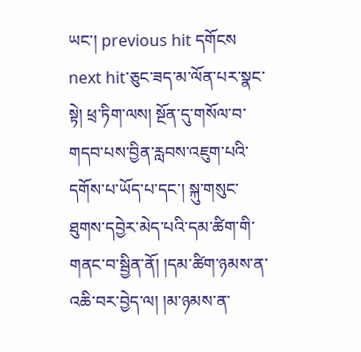ཡང་། previous hit དགོངས next hit་ཅུང་ཟད་མ་ལོན་པར་སྣང་སྟེ། ཕྲ་ཏིག་ལས། སྔོན་དུ་གསོལ་བ་གདབ་པས་བྱིན་རླབས་འཇུག་པའི་དགོས་པ་ཡོད་པ་དང་། སྐུ་གསུང་ཐུགས་དབྱེར་མེད་པའི་དམ་ཚིག་གི་གནང་བ་སྦྱིན་ནོ། །དམ་ཚིག་ཉམས་ན་འཆི་བར་བྱེད་ལ། །མ་ཉམས་ན་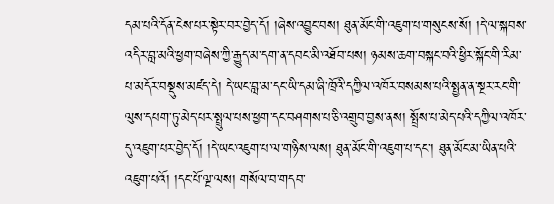དམ་པའི་དོན་ངེས་པར་སྟེར་བར་བྱེད་དོ། །ཞེས་འབྱུང་བས། ཐུན་མོང་གི་འཇུག་པ་གསུངས་སོ། །དེ་ལ་སྐབས་འདིར་བླ་མའི་ཕྱག་བཞེས་ཀྱི་རྒྱུད་མ་དག་ན་དབང་མི་འཐོབ་པས། ཉམས་ཆག་བསྐང་བའི་ཕྱིར་སྐོང་གི་རིམ་པ་མདོར་བསྡུས་མཛད་དེ། དེ་ཡང་བླ་མ་དང་ཡི་དམ་ཞི་ཁྲོའི་དཀྱིལ་འཁོར་བསམས་པའི་སྤྱན་ན་སྔར་རང་གི་ལུས་དཔག་ཏུ་མེད་པར་སྤྲུལ་པས་ཕྱག་དང་བཤགས་པ་ཅི་འགྲུབ་བྱས་ནས། སྤྲོས་པ་མེད་པའི་དཀྱིལ་འཁོར་དུ་འཇུག་པར་བྱེད་དོ། །དེ་ཡང་འཇུག་པ་ལ་གཉིས་ལས། ཐུན་མོང་གི་འཇུག་པ་དང་། ཐུན་མོང་མ་ཡིན་པའི་འཇུག་པའོ། །དང་པོ་ལྔ་ལས། གསོལ་བ་གདབ་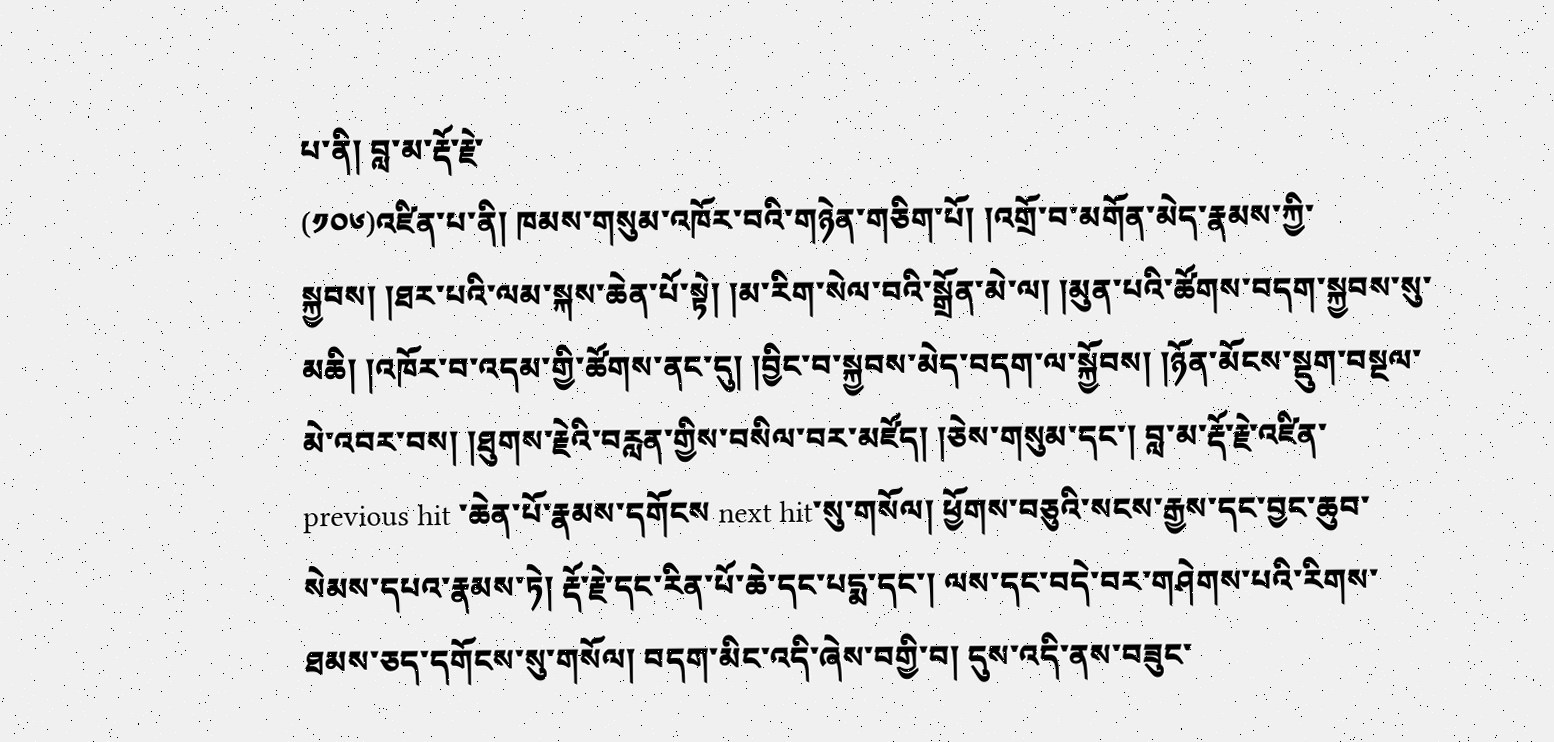པ་ནི། བླ་མ་རྡོ་རྗེ་
(༡༠༦)འཛིན་པ་ནི། ཁམས་གསུམ་འཁོར་བའི་གཉེན་གཅིག་པོ། །འགྲོ་བ་མགོན་མེད་རྣམས་ཀྱི་སྐྱབས། །ཐར་པའི་ལམ་སྐས་ཆེན་པོ་སྟེ། །མ་རིག་སེལ་བའི་སྒྲོན་མེ་ལ། །མུན་པའི་ཚོགས་བདག་སྐྱབས་སུ་མཆི། །འཁོར་བ་འདམ་གྱི་ཚོགས་ནང་དུ། །བྱིང་བ་སྐྱབས་མེད་བདག་ལ་སྐྱོབས། །ཉོན་མོངས་སྡུག་བསྔལ་མེ་འབར་བས། །ཐུགས་རྗེའི་བརླན་གྱིས་བསིལ་བར་མཛོད། །ཅེས་གསུམ་དང་། བླ་མ་རྡོ་རྗེ་འཛིན་previous hit ་ཆེན་པོ་རྣམས་དགོངས next hit་སུ་གསོལ། ཕྱོགས་བཅུའི་སངས་རྒྱས་དང་བྱང་ཆུབ་སེམས་དཔའ་རྣམས་ཏེ། རྡོ་རྗེ་དང་རིན་པོ་ཆེ་དང་པདྨ་དང་། ལས་དང་བདེ་བར་གཤེགས་པའི་རིགས་ཐམས་ཅད་དགོངས་སུ་གསོལ། བདག་མིང་འདི་ཞེས་བགྱི་བ། དུས་འདི་ནས་བཟུང་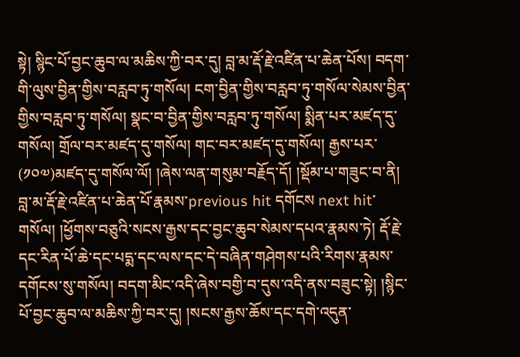སྟེ། སྙིང་པོ་བྱང་ཆུབ་ལ་མཆིས་ཀྱི་བར་དུ། བླ་མ་རྡོ་རྗེ་འཛིན་པ་ཆེན་པོས། བདག་གི་ལུས་བྱིན་གྱིས་བརླབ་ཏུ་གསོལ། ངག་བྱིན་གྱིས་བརླབ་ཏུ་གསོལ་སེམས་བྱིན་གྱིས་བརླབ་ཏུ་གསོལ། སྣང་བ་བྱིན་གྱིས་བརླབ་ཏུ་གསོལ། སྨིན་པར་མཛད་དུ་གསོལ། གྲོལ་བར་མཛད་དུ་གསོལ། གང་བར་མཛད་དུ་གསོལ། རྒྱས་པར་
(༡༠༧)མཛད་དུ་གསོལ་ལོ། །ཞེས་ལན་གསུམ་བརྗོད་དོ། །སྡོམ་པ་གཟུང་བ་ནི། བླ་མ་རྡོ་རྗེ་འཛིན་པ་ཆེན་པོ་རྣམས་previous hit དགོངས next hit་གསོལ། །ཕྱོགས་བཅུའི་སངས་རྒྱས་དང་བྱང་ཆུབ་སེམས་དཔའ་རྣམས་ཏེ། རྡོ་རྗེ་དང་རིན་པོ་ཆེ་དང་པདྨ་དང་ལས་དང་དེ་བཞིན་གཤེགས་པའི་རིགས་རྣམས་དགོངས་སུ་གསོལ། བདག་མིང་འདི་ཞེས་བགྱི་བ་དུས་འདི་ནས་བཟུང་སྟེ། །སྙིང་པོ་བྱང་ཆུབ་ལ་མཆིས་ཀྱི་བར་དུ། །སངས་རྒྱས་ཆོས་དང་དགེ་འདུན་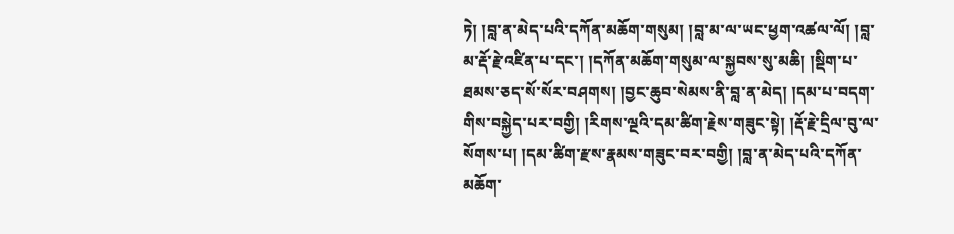ཏེ། །བླ་ན་མེད་པའི་དཀོན་མཆོག་གསུམ། །བླ་མ་ལ་ཡང་ཕྱག་འཚལ་ལོ། །བླ་མ་རྡོ་རྗེ་འཛིན་པ་དང་། །དཀོན་མཆོག་གསུམ་ལ་སྐྱབས་སུ་མཆི། །སྡིག་པ་ཐམས་ཅད་སོ་སོར་བཤགས། །བྱང་ཆུབ་སེམས་ནི་བླ་ན་མེད། །དམ་པ་བདག་གིས་བསྐྱེད་པར་བགྱི། །རིགས་ལྔའི་དམ་ཚིག་རྗེས་གཟུང་སྟེ། །རྡོ་རྗེ་དྲིལ་བུ་ལ་སོགས་པ། །དམ་ཚིག་རྫས་རྣམས་གཟུང་བར་བགྱི། །བླ་ན་མེད་པའི་དཀོན་མཆོག་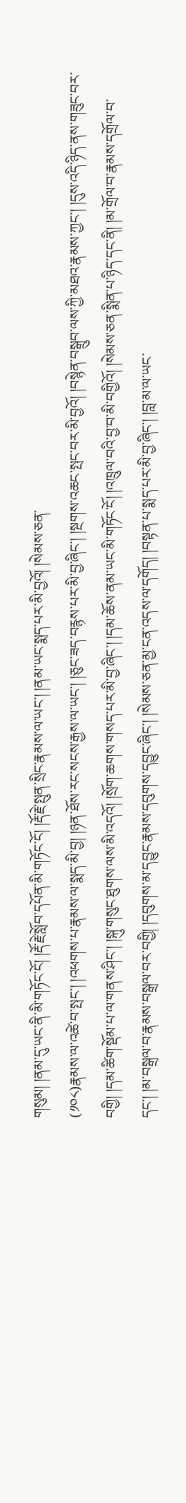གསུམ། །ནམ་དུ་ཡང་ནི་མི་གཏོང་ངོ། །རྡོ་རྗེ་སློབ་དཔོན་མི་གཏོང་ངོ། །རྡོ་རྗེ་སྤུན་སྲིང་རྣམས་ལ་ཡང་། །ནམ་ཡང་སྨད་པར་མི་བྱའོ། །སེམས་ཅན་
(༡༠༨)རྣམས་ལ་འཚེ་བ་སྤང་། །འཕགས་པ་རྣམས་ལ་སྨད་མི་བྱ། །ཉན་ཐོས་རང་སངས་རྒྱས་ལ་ཡང་། །ཅུང་ཟད་བརྙས་པར་མི་བྱ་ཞིང་། །སྔགས་འཆང་སྤང་བར་མི་བྱའོ། །བསྙེན་བསྒྲུབ་ལས་ཀྱི་མཐའ་རྣམས་ཀྱང་། །དུས་འདི་ཉིད་ནས་གཟུང་བར་བགྱི། །དམ་ཚིག་སྡོམ་པ་ལ་གནས་ཤིང་། །སྐུ་གསུང་ཐུགས་ལས་མི་འདའོ། །སྲོག་ཆགས་གསད་པར་མི་བྱ་ཞིང་། །དམ་ཆོས་ནམ་ཡང་མི་གཏོང་ངོ། །འཁྲུལ་བའི་བྱ་བ་མི་བགྱིའོ། །སེམས་ཅན་སྨིན་པ་ཉིད་དང་ནི། །མ་གྲོལ་བ་རྣམས་དགྲོལ་བ་དང་། །མ་བསྒྲལ་བ་རྣམས་བསྒྲལ་བར་བགྱི། །དབུགས་མ་དབྱུང་རྣམས་དབུགས་དབྱུང་ཞིང་། །སེམས་ཅན་མྱ་ངན་འདས་ལ་དགོད། །བསྟན་པ་སྨད་པར་མི་བྱ་ཞིང་། །བླ་མ་ལ་ཡང་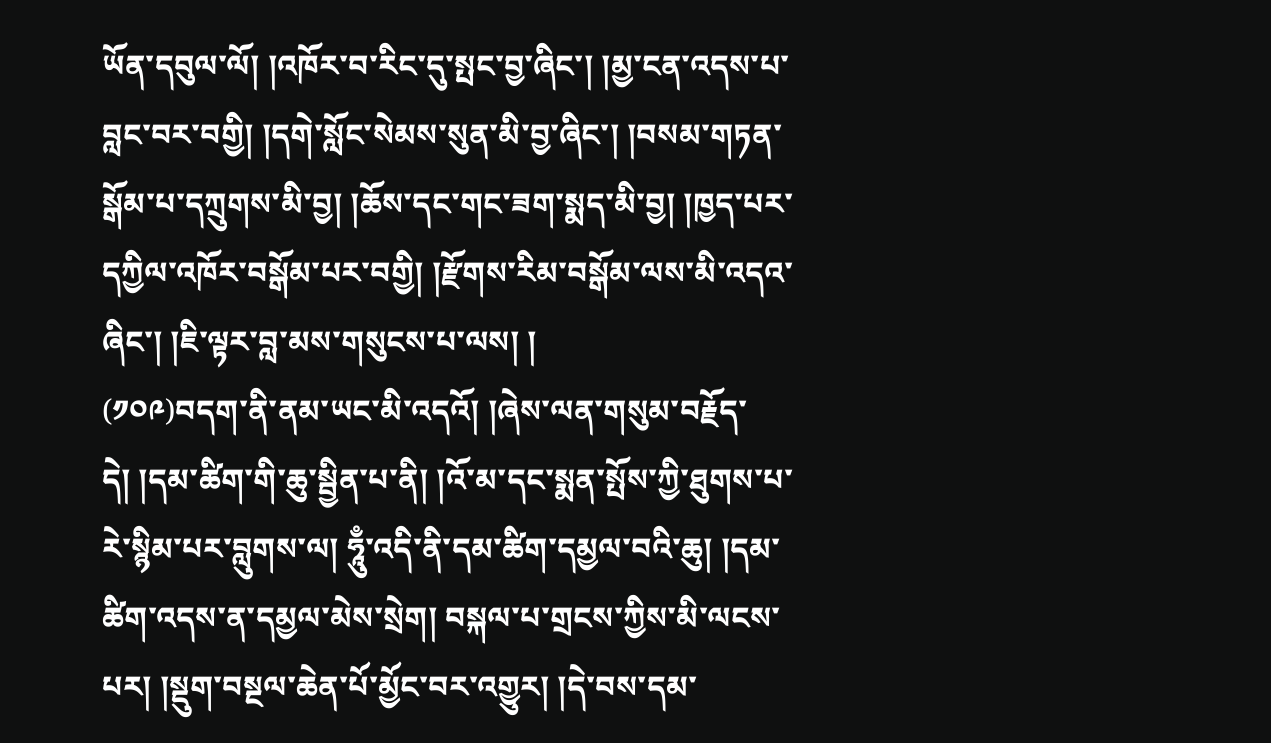ཡོན་དབུལ་ལོ། །འཁོར་བ་རིང་དུ་སྤང་བྱ་ཞིང་། །མྱ་ངན་འདས་པ་བླང་བར་བགྱི། །དགེ་སློང་སེམས་སུན་མི་བྱ་ཞིང་། །བསམ་གཏན་སྒོམ་པ་དཀྲུགས་མི་བྱ། །ཆོས་དང་གང་ཟག་སྨད་མི་བྱ། །ཁྱད་པར་དཀྱིལ་འཁོར་བསྒོམ་པར་བགྱི། །རྫོགས་རིམ་བསྒོམ་ལས་མི་འདའ་ཞིང་། །ཇི་ལྟར་བླ་མས་གསུངས་པ་ལས། །
(༡༠༩)བདག་ནི་ནམ་ཡང་མི་འདའོ། །ཞེས་ལན་གསུམ་བརྗོད་དེ། །དམ་ཚིག་གི་ཆུ་སྦྱིན་པ་ནི། །འོ་མ་དང་སྨན་སྤོས་ཀྱི་ཐུགས་པ་རེ་སྙིམ་པར་བླུགས་ལ། ཧཱུྃ་འདི་ནི་དམ་ཚིག་དམྱལ་བའི་ཆུ། །དམ་ཚིག་འདས་ན་དམྱལ་མེས་སྲེག། བསྐལ་པ་གྲངས་ཀྱིས་མི་ལངས་པར། །སྡུག་བསྔལ་ཆེན་པོ་མྱོང་བར་འགྱུར། །དེ་བས་དམ་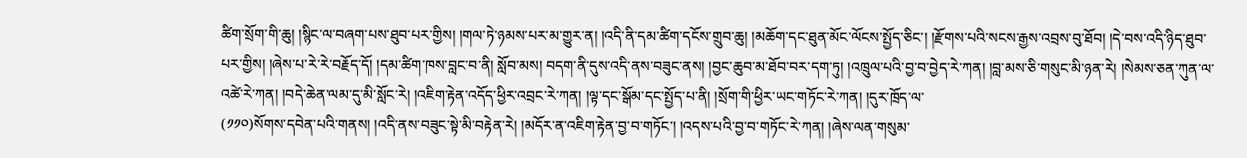ཚིག་སྲོག་གི་ཆུ། །སྙིང་ལ་བཞག་པས་ཐུབ་པར་གྱིས། །གལ་ཏེ་ཉམས་པར་མ་གྱུར་ན། །འདི་ནི་དམ་ཚིག་དངོས་གྲུབ་ཆུ། །མཆོག་དང་ཐུན་མོང་ལོངས་སྤྱོད་ཅིང་། །རྫོགས་པའི་སངས་རྒྱས་འབྲས་བུ་ཐོབ། །དེ་བས་འདི་ཉིད་ཐུབ་པར་གྱིས། །ཞེས་པ་རེ་རེ་བརྗོད་དོ། །དམ་ཚིག་ཁས་བླང་བ་ནི། སློབ་མས། བདག་ནི་དུས་འདི་ནས་བཟུང་ནས། །བྱང་ཆུབ་མ་ཐོབ་བར་དག་ཏུ། །འཁྲུལ་པའི་བྱ་བ་བྱེད་རེ་ཀན། །བླ་མས་ཅི་གསུང་མི་ཉན་རེ། །སེམས་ཅན་ཀུན་ལ་འཚེ་རེ་ཀན། །བདེ་ཆེན་ལམ་དུ་མི་སློང་རེ། །འཇིག་རྟེན་འདོད་ཕྱིར་འབྲང་རེ་ཀན། །ལྟ་དང་སྒོམ་དང་སྤྱོད་པ་ནི། །སྲོག་གི་ཕྱིར་ཡང་གཏོང་རེ་ཀན། །དུར་ཁྲོད་ལ་
(༡༡༠)སོགས་དབེན་པའི་གནས། །འདི་ནས་བཟུང་སྟེ་མི་བརྟེན་རེ། །མདོར་ན་འཇིག་རྟེན་བྱ་བ་གཏོང་། །འདས་པའི་བྱ་བ་གཏོང་རེ་ཀན། །ཞེས་ལན་གསུམ་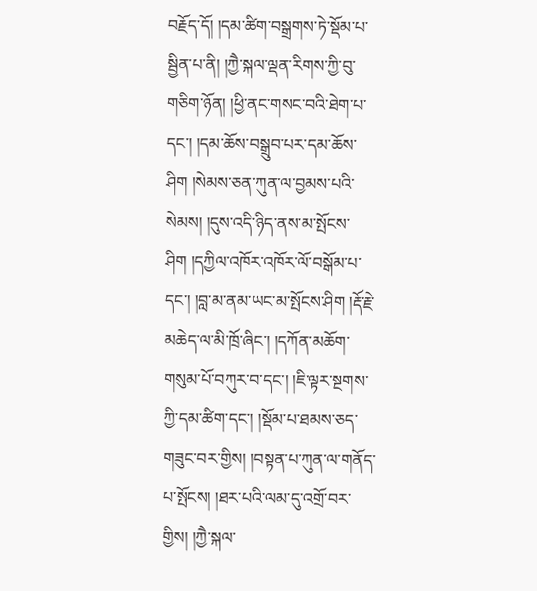བརྗོད་དོ། །དམ་ཚིག་བསྒྲགས་ཏེ་སྡོམ་པ་སྦྱིན་པ་ནི། །ཀྱཻ་སྐལ་ལྡན་རིགས་ཀྱི་བུ་གཅིག་ཉོན། །ཕྱི་ནང་གསང་བའི་ཐེག་པ་དང་། །དམ་ཆོས་བསྒྲུབ་པར་དམ་ཆོས་ཤིག །སེམས་ཅན་ཀུན་ལ་བྱམས་པའི་སེམས། །དུས་འདི་ཉིད་ནས་མ་སྤོངས་ཤིག །དཀྱིལ་འཁོར་འཁོར་ལོ་བསྒོམ་པ་དང་། །བླ་མ་ནམ་ཡང་མ་སྤོངས་ཤིག །རྡོ་རྗེ་མཆེད་ལ་མི་ཁྲོ་ཞིང་། །དཀོན་མཆོག་གསུམ་པོ་བཀུར་བ་དང་། །ཇི་ལྟར་སྔགས་ཀྱི་དམ་ཚིག་དང་། །སྡོམ་པ་ཐམས་ཅད་གཟུང་བར་གྱིས། །བསྟན་པ་ཀུན་ལ་གནོད་པ་སྤོངས། །ཐར་པའི་ལམ་དུ་འགྲོ་བར་གྱིས། །ཀྱཻ་སྐལ་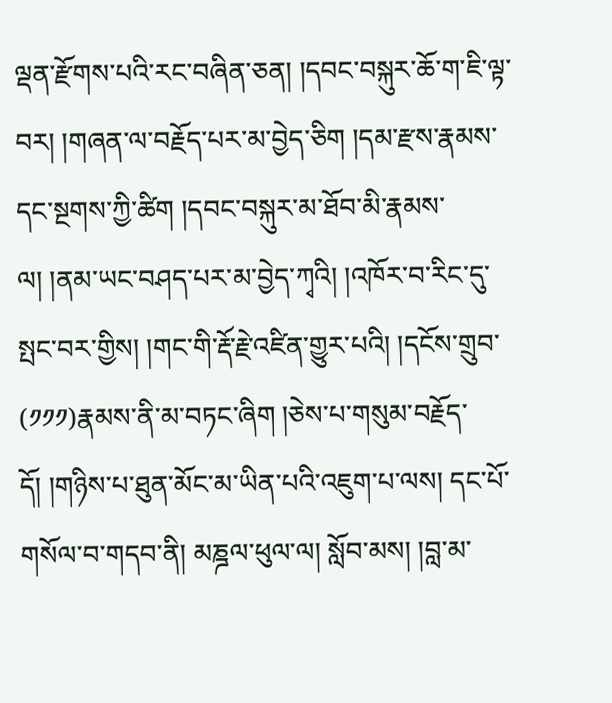ལྡན་རྫོགས་པའི་རང་བཞིན་ཅན། །དབང་བསྐུར་ཆོ་ག་ཇི་ལྟ་བར། །གཞན་ལ་བརྗོད་པར་མ་བྱེད་ཅིག །དམ་རྫས་རྣམས་དང་སྔགས་ཀྱི་ཚིག །དབང་བསྐུར་མ་ཐོབ་མི་རྣམས་ལ། །ནམ་ཡང་བཤད་པར་མ་བྱེད་ཀྭའི། །འཁོར་བ་རིང་དུ་སྤང་བར་གྱིས། །གང་གི་རྡོ་རྗེ་འཛིན་གྱུར་པའི། །དངོས་གྲུབ་
(༡༡༡)རྣམས་ནི་མ་བཏང་ཞིག །ཅེས་པ་གསུམ་བརྗོད་དོ། །གཉིས་པ་ཐུན་མོང་མ་ཡིན་པའི་འཇུག་པ་ལས། དང་པོ་གསོལ་བ་གདབ་ནི། མཎྜལ་ཕུལ་ལ། སློབ་མས། །བླ་མ་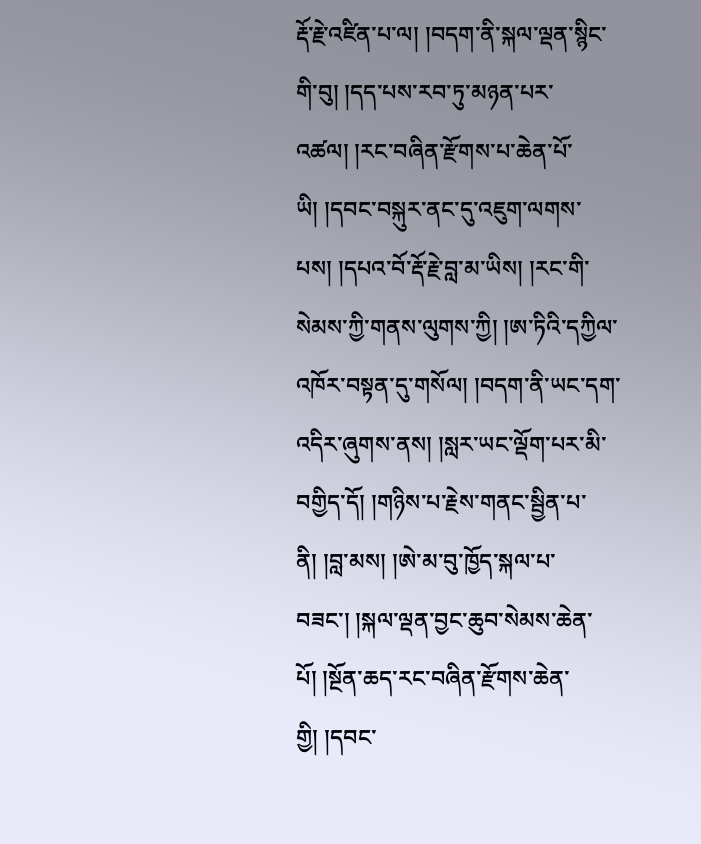རྡོ་རྗེ་འཛིན་པ་ལ། །བདག་ནི་སྐལ་ལྡན་སྙིང་གི་བུ། །དད་པས་རབ་ཏུ་མཉན་པར་འཚལ། །རང་བཞིན་རྫོགས་པ་ཆེན་པོ་ཡི། །དབང་བསྐུར་ནང་དུ་འཇུག་ལགས་པས། །དཔའ་བོ་རྡོ་རྗེ་བླ་མ་ཡིས། །རང་གི་སེམས་ཀྱི་གནས་ལུགས་ཀྱི། །ཨ་ཏིའི་དཀྱིལ་འཁོར་བསྟན་དུ་གསོལ། །བདག་ནི་ཡང་དག་འདིར་ཞུགས་ནས། །སླར་ཡང་ལྡོག་པར་མི་བགྱིད་དོ། །གཉིས་པ་རྗེས་གནང་སྦྱིན་པ་ནི། །བླ་མས། །ཨེ་མ་བུ་ཁྱོད་སྐལ་པ་བཟང་། །སྐལ་ལྡན་བྱང་ཆུབ་སེམས་ཆེན་པོ། །སྔོན་ཆད་རང་བཞིན་རྫོགས་ཆེན་གྱི། །དབང་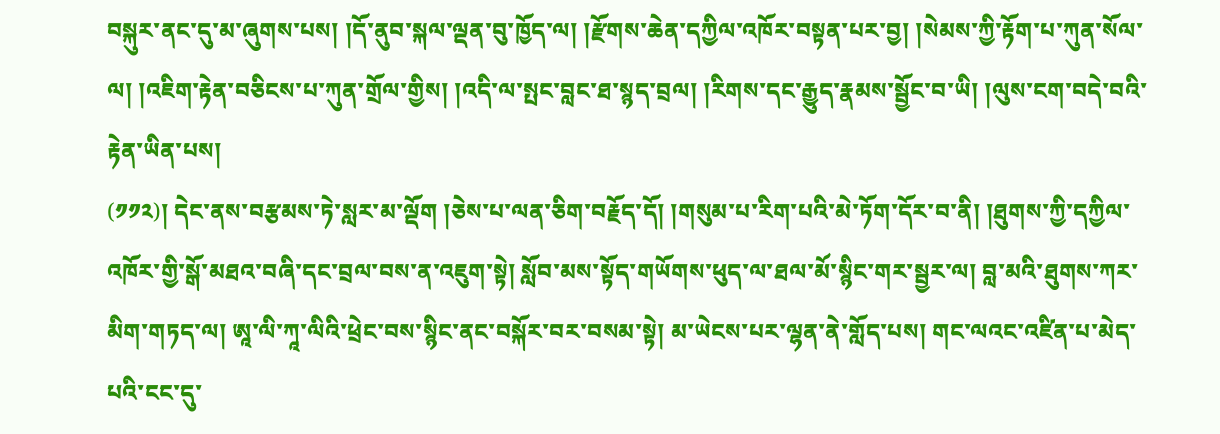བསྐུར་ནང་དུ་མ་ཞུགས་པས། །དོ་ནུབ་སྐལ་ལྡན་བུ་ཁྱོད་ལ། །རྫོགས་ཆེན་དཀྱིལ་འཁོར་བསྟན་པར་བྱ། །སེམས་ཀྱི་རྟོག་པ་ཀུན་སོལ་ལ། །འཇིག་རྟེན་བཅིངས་པ་ཀུན་གྲོལ་གྱིས། །འདི་ལ་སྤང་བླང་ཐ་སྙད་བྲལ། །རིགས་དང་རྒྱུད་རྣམས་སྦྱོང་བ་ཡི། །ལུས་ངག་བདེ་བའི་རྟེན་ཡིན་པས།
(༡༡༢)། དེང་ནས་བརྩམས་ཏེ་སླར་མ་ལྡོག །ཅེས་པ་ལན་ཅིག་བརྗོད་དོ། །གསུམ་པ་རིག་པའི་མེ་ཏོག་དོར་བ་ནི། །ཐུགས་ཀྱི་དཀྱིལ་འཁོར་གྱི་སྒོ་མཐའ་བཞི་དང་བྲལ་བས་ན་འཇུག་སྟེ། སློབ་མས་སྟོད་གཡོགས་ཕུད་ལ་ཐལ་མོ་སྙིང་གར་སྦྱར་ལ། བླ་མའི་ཐུགས་ཀར་མིག་གཏད་ལ། ཨཱ་ལི་ཀཱ་ལིའི་ཕྲེང་བས་སྙིང་ནང་བསྐོར་བར་བསམ་སྟེ། མ་ཡེངས་པར་ལྷན་ནེ་གློད་པས། གང་ལའང་འཛིན་པ་མེད་པའི་ངང་དུ་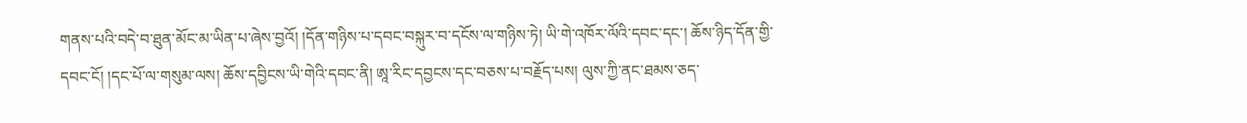གནས་པའི་བདེ་བ་ཐུན་མོང་མ་ཡིན་པ་ཞེས་བྱའོ། །དོན་གཉིས་པ་དབང་བསྐུར་བ་དངོས་ལ་གཉིས་ཏེ། ཡི་གེ་འཁོར་ལོའི་དབང་དང་། ཆོས་ཉིད་དོན་གྱི་དབང་ངོ། །དང་པོ་ལ་གསུམ་ལས། ཆོས་དབྱིངས་ཡི་གེའི་དབང་ནི། ཨཱ་རིང་དབྱངས་དང་བཅས་པ་བརྗོད་པས། ལུས་ཀྱི་ནང་ཐམས་ཅད་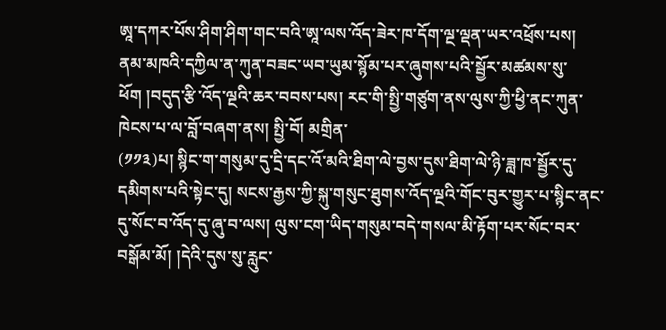ཨཱ་དཀར་པོས་ཤིག་ཤིག་གང་བའི་ཨཱ་ལས་འོད་ཟེར་ཁ་དོག་ལྔ་ལྡན་ཡར་འཕྲོས་པས། ནམ་མཁའི་དཀྱིལ་ན་ཀུན་བཟང་ཡབ་ཡུམ་སྙོམ་པར་ཞུགས་པའི་སྦྱོར་མཚམས་སུ་ཕོག །བདུད་རྩི་འོད་ལྔའི་ཆར་བབས་པས། རང་གི་སྤྱི་གཙུག་ནས་ལུས་ཀྱི་ཕྱི་ནང་ཀུན་ཁེངས་པ་ལ་བློ་བཞག་ནས། སྤྱི་བོ། མགྲིན་
(༡༡༣)པ། སྙིང་ག་གསུམ་དུ་དྲི་དང་འོ་མའི་ཐིག་ལེ་བྱས་དུས་ཐིག་ལེ་ཉི་ཟླ་ཁ་སྦྱོར་དུ་དམིགས་པའི་སྟེང་དུ། སངས་རྒྱས་ཀྱི་སྐུ་གསུང་ཐུགས་འོད་ལྔའི་གོང་བུར་གྱུར་པ་སྙིང་ནང་དུ་སོང་བ་འོད་དུ་ཞུ་བ་ལས། ལུས་ངག་ཡིད་གསུམ་བདེ་གསལ་མི་རྟོག་པར་སོང་བར་བསྒོམ་མོ། །དེའི་དུས་སུ་རླུང་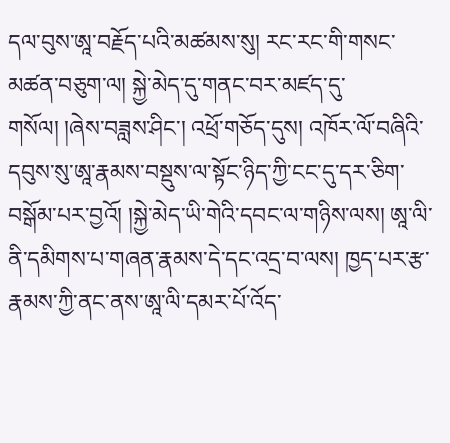དལ་བུས་ཨཱ་བརྗོད་པའི་མཚམས་སུ། རང་རང་གི་གསང་མཚན་བཅུག་ལ། སྐྱེ་མེད་དུ་གནང་བར་མཛད་དུ་གསོལ། །ཞེས་བཟླས་ཤིང་། འཕྲོ་གཅོད་དུས། འཁོར་ལོ་བཞིའི་དབུས་སུ་ཨཱ་རྣམས་བསྡུས་ལ་སྟོང་ཉིད་ཀྱི་ངང་དུ་དར་ཅིག་བསྒོམ་པར་བྱའོ། །སྐྱེ་མེད་ཡི་གེའི་དབང་ལ་གཉིས་ལས། ཨཱ་ལི་ནི་དམིགས་པ་གཞན་རྣམས་དེ་དང་འདྲ་བ་ལས། ཁྱད་པར་རྩ་རྣམས་ཀྱི་ནང་ནས་ཨཱ་ལི་དམར་པོ་འོད་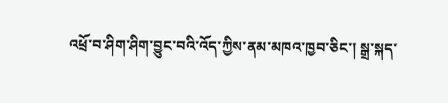འཕྲོ་བ་ཤིག་ཤིག་བྱུང་བའི་འོད་ཀྱིས་ནམ་མཁའ་ཁྱབ་ཅིང་། སྒྲ་སྐད་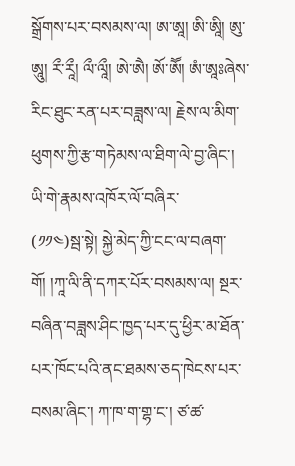སྒྲོགས་པར་བསམས་ལ། ཨ་ཨཱ། ཨི་ཨཱི། ཨུ་ཨཱུ། རྀ་རཱྀ། ལྀ་ལཱྀ། ཨེ་ཨཻ། ཨོ་ཨཽ། ཨཾ་ཨཱཿཞེས་རིང་ཐུང་རན་པར་བཟླས་ལ། རྗེས་ལ་མིག་ཕུགས་ཀྱི་རྩ་གཏེམས་ལ་ཐིག་ལེ་བྱ་ཞིང་། ཡི་གེ་རྣམས་འཁོར་ལོ་བཞིར་
(༡༡༤)སྦ་སྟེ། སྐྱེ་མེད་ཀྱི་ངང་ལ་བཞག་གོ། །ཀཱ་ལི་ནི་དཀར་པོར་བསམས་ལ། སྔར་བཞིན་བཟླས་ཤིང་ཁྱད་པར་དུ་ཕྱིར་མ་ཐོན་པར་ཁོང་པའི་ནང་ཐམས་ཅད་ཁེངས་པར་བསམ་ཞིང་། ཀ་ཁ་ག་གྷ་ང་། ཙ་ཚ་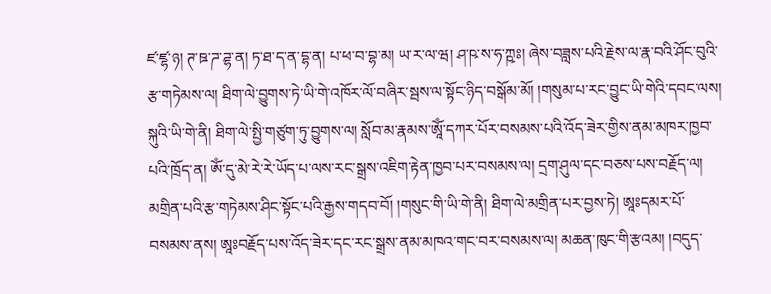ཛ་ཛྷ་ཉ། ཊ་ཋ་ཌ་ཌྷ་ན། ཏ་ཐ་ད་ན་དྷ་ན། པ་ཕ་བ་བྷ་མ། ཡ་ར་ལ་ཝ། ཤ་ཥ་ས་ཧ་ཀྵཿ། ཞེས་བཟླས་པའི་རྗེས་ལ་རྣ་བའི་ཤོང་བུའི་རྩ་གཏེམས་ལ། ཐིག་ལེ་བྱུགས་ཏེ་ཡི་གེ་འཁོར་ལོ་བཞིར་སྦས་ལ་སྟོང་ཉིད་བསྒོམ་མོ། །གསུམ་པ་རང་བྱུང་ཡི་གེའི་དབང་ལས། སྐུའི་ཡི་གེ་ནི། ཐིག་ལེ་སྤྱི་གཙུག་ཏུ་བྱུགས་ལ། སློབ་མ་རྣམས་ཨཱོཾ་དཀར་པོར་བསམས་པའི་འོད་ཟེར་གྱིས་ནམ་མཁར་ཁྱབ་པའི་ཁྲོད་ན། ཨོཾ་དུ་མེ་རེ་རེ་ཡོད་པ་ལས་རང་སྒྲས་འཇིག་རྟེན་ཁྱབ་པར་བསམས་ལ། དྲག་ཤུལ་དང་བཅས་པས་བརྗོད་ལ། མགྲིན་པའི་རྩ་གཏེམས་ཤིང་སྟོང་པའི་རྒྱས་གདབ་བོ། །གསུང་གི་ཡི་གེ་ནི། ཐིག་ལེ་མགྲིན་པར་བྱས་ཏེ། ཨཱཿདམར་པོ་བསམས་ནས། ཨཱཿབརྗོད་པས་འོད་ཟེར་དང་རང་སྒྲས་ནམ་མཁའ་གང་བར་བསམས་ལ། མཆན་ཁུང་གི་རྩའམ། །བདུད་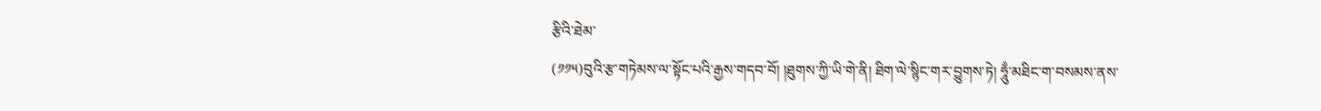རྩིའི་ཐེམ་
(༡༡༥)བུའི་རྩ་གཏེམས་ལ་སྟོང་པའི་རྒྱས་གདབ་བོ། །ཐུགས་ཀྱི་ཡི་གེ་ནི། ཐིག་ལེ་སྙིང་གར་བྱུགས་ཏེ། ཧཱུྃ་མཐིང་ག་བསམས་ནས་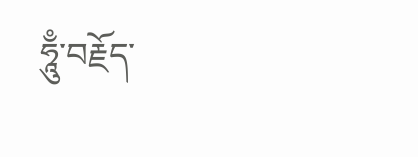ཧཱུྃ་བརྗོད་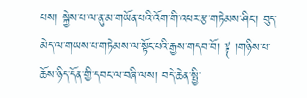པས། སྐྱེས་པ་ལ་ནུ་མ་གཡོན་པའི་འོག་གི་འཕར་རྩ་གཏེམས་ཤིང་། བུད་མེད་ལ་གཡས་པ་གཏེམས་ལ་སྟོང་པའི་རྒྱས་གདབ་བོ། ༈ །གཉིས་པ་ཆོས་ཉིད་དོན་གྱི་དབང་ལ་བཞི་ལས། བདེ་ཆེན་སྤྱི་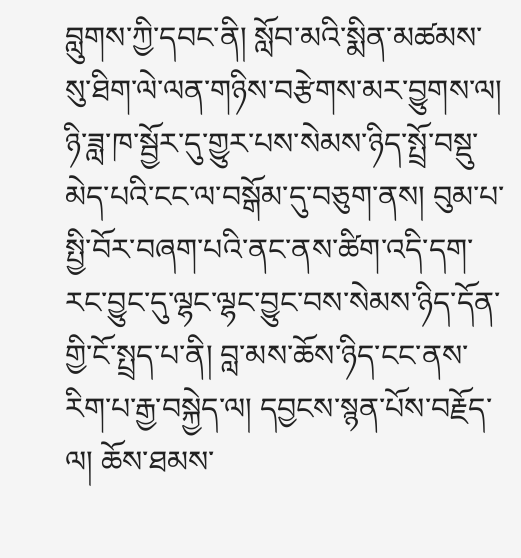བླུགས་ཀྱི་དབང་ནི། སློབ་མའི་སྨིན་མཚམས་སུ་ཐིག་ལེ་ལན་གཉིས་བརྩེགས་མར་བྱུགས་ལ། ཉི་ཟླ་ཁ་སྦྱོར་དུ་གྱུར་པས་སེམས་ཉིད་སྤྲོ་བསྡུ་མེད་པའི་ངང་ལ་བསྒོམ་དུ་བཅུག་ནས། བུམ་པ་སྤྱི་བོར་བཞག་པའི་ནང་ནས་ཚིག་འདི་དག་རང་བྱུང་དུ་ལྷང་ལྷང་བྱུང་བས་སེམས་ཉིད་དོན་གྱི་ངོ་སྤྲད་པ་ནི། བླ་མས་ཆོས་ཉིད་ངང་ནས་རིག་པ་རྒྱ་བསྐྱེད་ལ། དབྱངས་སྙན་པོས་བརྗོད་ལ། ཆོས་ཐམས་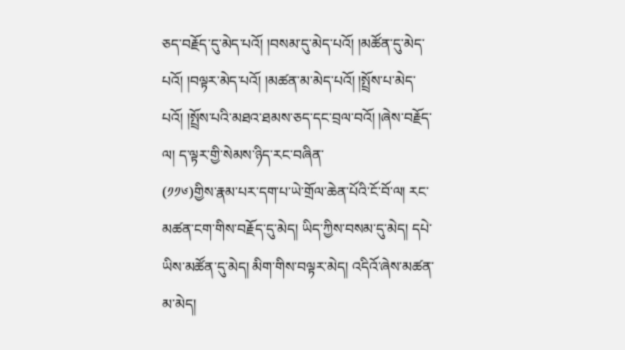ཅད་བརྗོད་དུ་མེད་པའོ། །བསམ་དུ་མེད་པའོ། །མཚོན་དུ་མེད་པའོ། །བལྟར་མེད་པའོ། །མཚན་མ་མེད་པའོ། །སྤྲོས་པ་མེད་པའོ། །སྤྲོས་པའི་མཐའ་ཐམས་ཅད་དང་བྲལ་བའོ། །ཞེས་བརྗོད་ལ། ད་ལྟར་གྱི་སེམས་ཉིད་རང་བཞིན་
(༡༡༦)གྱིས་རྣམ་པར་དག་པ་ཡེ་གྲོལ་ཆེན་པོའི་ངོ་བོ་ལ། རང་མཚན་ངག་གིས་བརྗོད་དུ་མེད། ཡིད་ཀྱིས་བསམ་དུ་མེད། དཔེ་ཡིས་མཚོན་དུ་མེད། མིག་གིས་བལྟར་མེད། འདིའོ་ཞེས་མཚན་མ་མེད།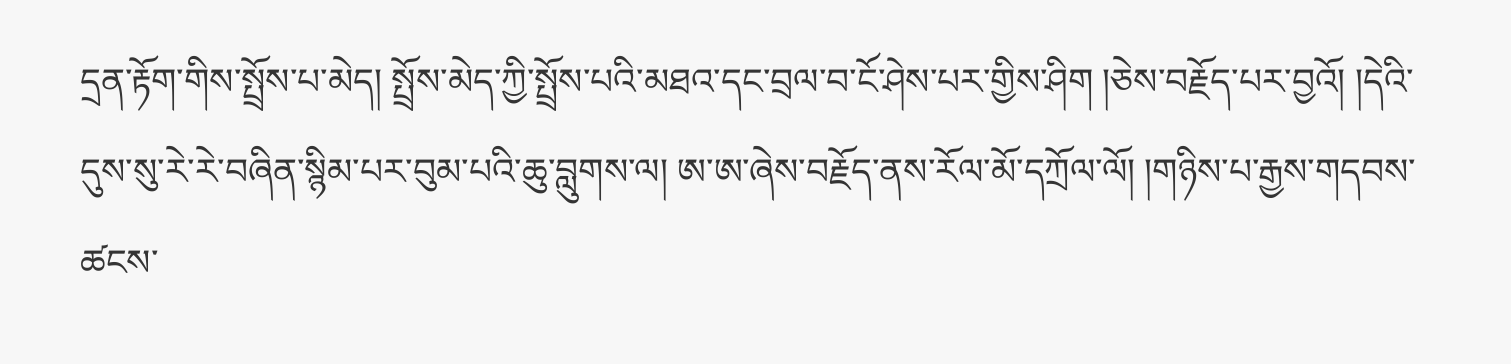དྲན་རྟོག་གིས་སྤྲོས་པ་མེད། སྤྲོས་མེད་ཀྱི་སྤྲོས་པའི་མཐའ་དང་བྲལ་བ་ངོ་ཤེས་པར་གྱིས་ཤིག །ཅེས་བརྗོད་པར་བྱའོ། །དེའི་དུས་སུ་རེ་རེ་བཞིན་སྙིམ་པར་བུམ་པའི་ཆུ་བླུགས་ལ། ཨ་ཨ་ཞེས་བརྗོད་ནས་རོལ་མོ་དཀྲོལ་ལོ། །གཉིས་པ་རྒྱས་གདབས་ཚངས་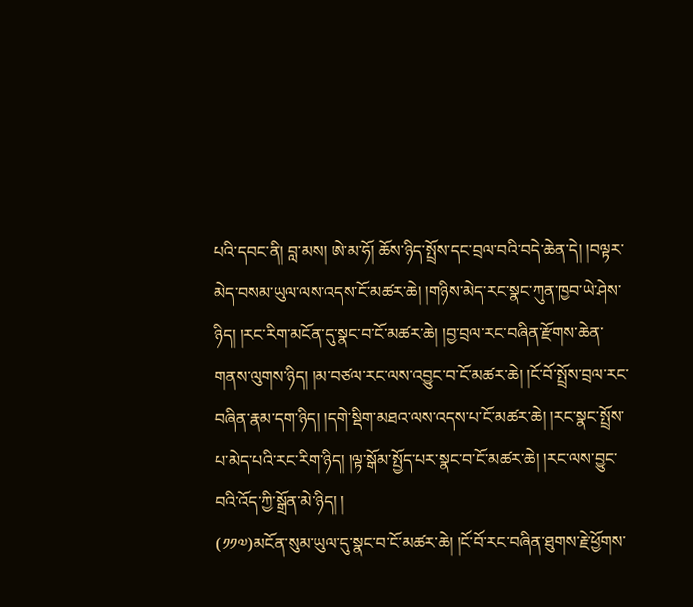པའི་དབང་ནི། བླ་མས། ཨེ་མ་ཧོ། ཆོས་ཉིད་སྤྲོས་དང་བྲལ་བའི་བདེ་ཆེན་དེ། །བལྟར་མེད་བསམ་ཡུལ་ལས་འདས་ངོ་མཚར་ཆེ། །གཉིས་མེད་རང་སྣང་ཀུན་ཁྱབ་ཡེ་ཤེས་ཉིད། །རང་རིག་མངོན་དུ་སྣང་བ་ངོ་མཚར་ཆེ། །བྱ་བྲལ་རང་བཞིན་རྫོགས་ཆེན་གནས་ལུགས་ཉིད། །མ་བཙལ་རང་ལས་འབྱུང་བ་ངོ་མཚར་ཆེ། །ངོ་བོ་སྤྲོས་བྲལ་རང་བཞིན་རྣམ་དག་ཉིད། །དགེ་སྡིག་མཐའ་ལས་འདས་པ་ངོ་མཚར་ཆེ། །རང་སྣང་སྤྲོས་པ་མེད་པའི་རང་རིག་ཉིད། །ལྟ་སྒོམ་སྤྱོད་པར་སྣང་བ་ངོ་མཚར་ཆེ། །རང་ལས་བྱུང་བའི་འོད་ཀྱི་སྒྲོན་མེ་ཉིད། །
(༡༡༧)མངོན་སུམ་ཡུལ་དུ་སྣང་བ་ངོ་མཚར་ཆེ། །ངོ་བོ་རང་བཞིན་ཐུགས་རྗེ་ཕྱོགས་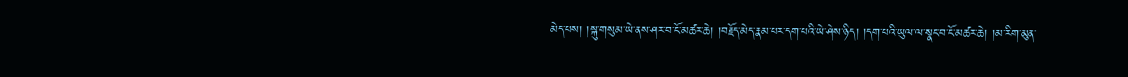མེད་པས། །སྐུ་གསུམ་ཡེ་ནས་ཤར་བ་ངོ་མཚར་ཆེ། །བརྗོད་མེད་རྣམ་པར་དག་པའི་ཡེ་ཤེས་ཉིད། །དག་པའི་ཡུལ་ལ་སྣང་བ་ངོ་མཚར་ཆེ། །མ་རིག་མུན་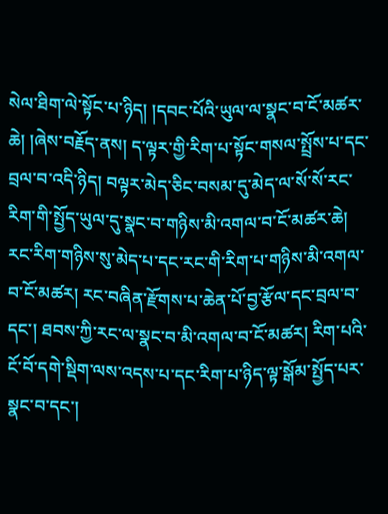སེལ་ཐིག་ལེ་སྟོང་པ་ཉིད། །དབང་པོའི་ཡུལ་ལ་སྣང་བ་ངོ་མཚར་ཆེ། །ཞེས་བརྗོད་ནས། ད་ལྟར་གྱི་རིག་པ་སྟོང་གསལ་སྤྲོས་པ་དང་བྲལ་བ་འདི་ཉིད། བལྟར་མེད་ཅིང་བསམ་དུ་མེད་ལ་སོ་སོ་རང་རིག་གི་སྤྱོད་ཡུལ་དུ་སྣང་བ་གཉིས་མི་འགལ་བ་ངོ་མཚར་ཆེ། རང་རིག་གཉིས་སུ་མེད་པ་དང་རང་གི་རིག་པ་གཉིས་མི་འགལ་བ་ངོ་མཚར། རང་བཞིན་རྫོགས་པ་ཆེན་པོ་བྱ་རྩོལ་དང་བྲལ་བ་དང་། ཐབས་ཀྱི་རང་ལ་སྣང་བ་མི་འགལ་བ་ངོ་མཚར། རིག་པའི་ངོ་བོ་དགེ་སྡིག་ལས་འདས་པ་དང་རིག་པ་ཉིད་ལྟ་སྒོམ་སྤྱོད་པར་སྣང་བ་དང་།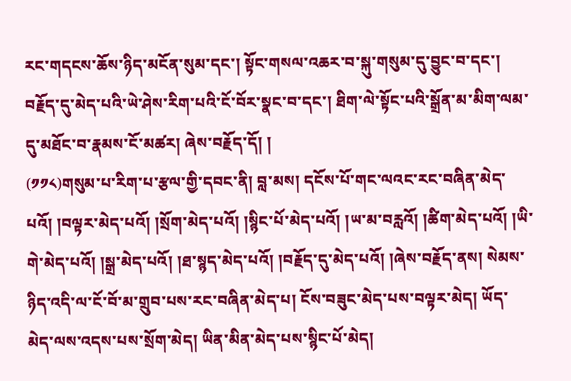རང་གདངས་ཆོས་ཉིད་མངོན་སུམ་དང་། སྟོང་གསལ་འཆར་བ་སྐུ་གསུམ་དུ་བྱུང་བ་དང་། བརྗོད་དུ་མེད་པའི་ཡེ་ཤེས་རིག་པའི་ངོ་བོར་སྣང་བ་དང་། ཐིག་ལེ་སྟོང་པའི་སྒྲོན་མ་མིག་ལམ་དུ་མཐོང་བ་རྣམས་ངོ་མཚར། ཞེས་བརྗོད་དོ། །
(༡༡༨)གསུམ་པ་རིག་པ་རྩལ་གྱི་དབང་ནི། བླ་མས། དངོས་པོ་གང་ལའང་རང་བཞིན་མེད་པའོ། །བལྟར་མེད་པའོ། །སྲོག་མེད་པའོ། །སྙིང་པོ་མེད་པའོ། །ཡ་མ་བརླའོ། །ཚིག་མེད་པའོ། །ཡི་གེ་མེད་པའོ། །སྒྲ་མེད་པའོ། །ཐ་སྙད་མེད་པའོ། །བརྗོད་དུ་མེད་པའོ། །ཞེས་བརྗོད་ནས། སེམས་ཉིད་འདི་ལ་ངོ་བོ་མ་གྲུབ་པས་རང་བཞིན་མེད་པ། ངོས་བཟུང་མེད་པས་བལྟར་མེད། ཡོད་མེད་ལས་འདས་པས་སྲོག་མེད། ཡིན་མིན་མེད་པས་སྙིང་པོ་མེད།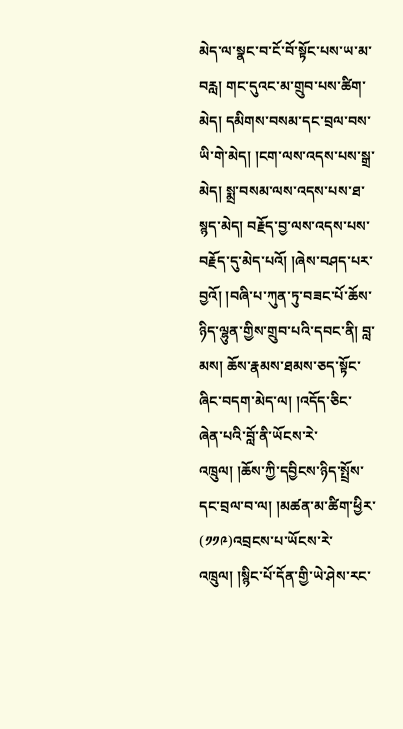མེད་ལ་སྣང་བ་ངོ་བོ་སྟོང་པས་ཡ་མ་བརླ། གང་དུའང་མ་གྲུབ་པས་ཚིག་མེད། དམིགས་བསམ་དང་བྲལ་བས་ཡི་གེ་མེད། །ངག་ལས་འདས་པས་སྒྲ་མེད། སྨྲ་བསམ་ལས་འདས་པས་ཐ་སྙད་མེད། བརྗོད་བྱ་ལས་འདས་པས་བརྗོད་དུ་མེད་པའོ། །ཞེས་བཤད་པར་བྱའོ། །བཞི་པ་ཀུན་ཏུ་བཟང་པོ་ཆོས་ཉིད་ལྷུན་གྱིས་གྲུབ་པའི་དབང་ནི། བླ་མས། ཆོས་རྣམས་ཐམས་ཅད་སྟོང་ཞིང་བདག་མེད་ལ། །འདོད་ཅིང་ཞེན་པའི་བློ་ནི་ཡོངས་རེ་འཁྲུལ། །ཆོས་ཀྱི་དབྱིངས་ཉིད་སྤྲོས་དང་བྲལ་བ་ལ། །མཚན་མ་ཚིག་ཕྱིར་
(༡༡༩)འབྲངས་པ་ཡོངས་རེ་འཁྲུལ། །སྙིང་པོ་དོན་གྱི་ཡེ་ཤེས་རང་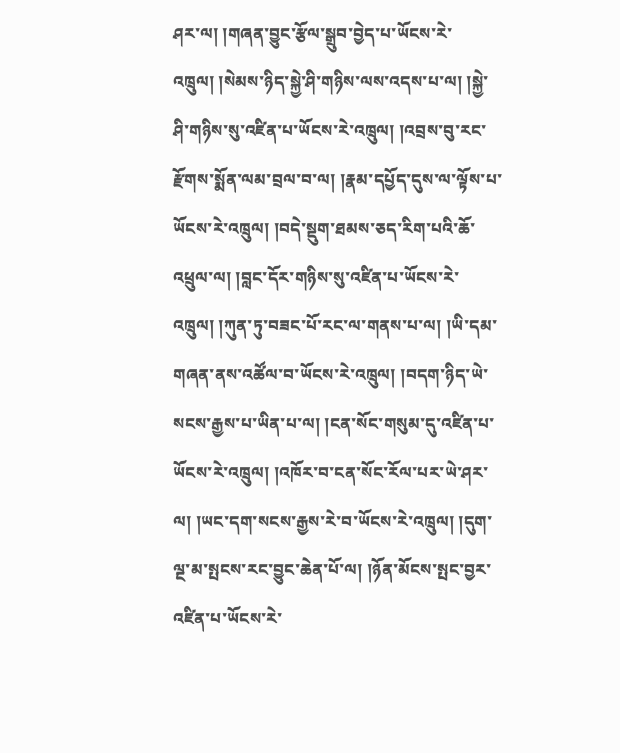ཤར་ལ། །གཞན་བྱུང་རྩོལ་སྒྲུབ་བྱེད་པ་ཡོངས་རེ་འཁྲུལ། །སེམས་ཉིད་སྐྱེ་ཤི་གཉིས་ལས་འདས་པ་ལ། །སྐྱེ་ཤི་གཉིས་སུ་འཛིན་པ་ཡོངས་རེ་འཁྲུལ། །འབྲས་བུ་རང་རྫོགས་སྨོན་ལམ་བྲལ་བ་ལ། །རྣམ་དཔྱོད་དུས་ལ་ལྟོས་པ་ཡོངས་རེ་འཁྲུལ། །བདེ་སྡུག་ཐམས་ཅད་རིག་པའི་ཆོ་འཕྲུལ་ལ། །བླང་དོར་གཉིས་སུ་འཛིན་པ་ཡོངས་རེ་འཁྲུལ། །ཀུན་ཏུ་བཟང་པོ་རང་ལ་གནས་པ་ལ། །ཡི་དམ་གཞན་ནས་འཚོལ་བ་ཡོངས་རེ་འཁྲུལ། །བདག་ཉིད་ཡེ་སངས་རྒྱས་པ་ཡིན་པ་ལ། །ངན་སོང་གསུམ་དུ་འཛིན་པ་ཡོངས་རེ་འཁྲུལ། །འཁོར་བ་ངན་སོང་རོལ་པར་ཡེ་ཤར་ལ། །ཡང་དག་སངས་རྒྱས་རེ་བ་ཡོངས་རེ་འཁྲུལ། །དུག་ལྔ་མ་སྤངས་རང་བྱུང་ཆེན་པོ་ལ། །ཉོན་མོངས་སྤང་བྱར་འཛིན་པ་ཡོངས་རེ་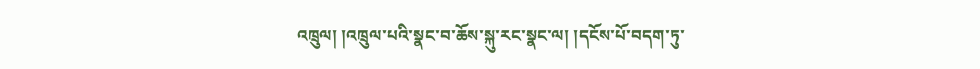འཁྲུལ། །འཁྲུལ་པའི་སྣང་བ་ཆོས་སྐུ་རང་སྣང་ལ། །དངོས་པོ་བདག་ཏུ་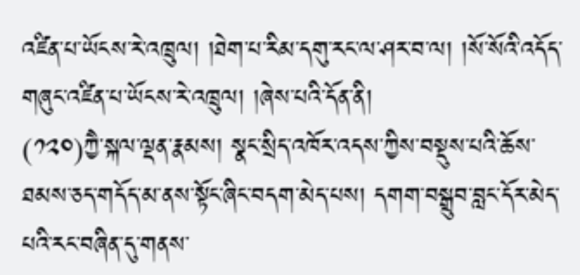འཛིན་པ་ཡོངས་རེ་འཁྲུལ། །ཐེག་པ་རིམ་དགུ་རང་ལ་ཤར་བ་ལ། །སོ་སོའི་འདོད་གཞུང་འཛིན་པ་ཡོངས་རེ་འཁྲུལ། །ཞེས་པའི་དོན་ནི།
(༡༢༠)ཀྱཻ་སྐལ་ལྡན་རྣམས། སྣང་སྲིད་འཁོར་འདས་ཀྱིས་བསྡུས་པའི་ཆོས་ཐམས་ཅད་གདོད་མ་ནས་སྟོང་ཞིང་བདག་མེད་པས། དགག་བསྒྲུབ་བླང་དོར་མེད་པའི་རང་བཞིན་དུ་གནས་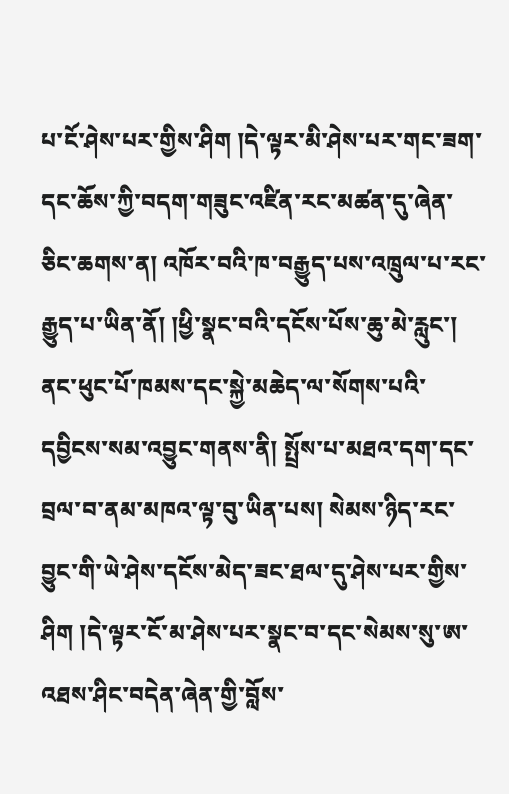པ་ངོ་ཤེས་པར་གྱིས་ཤིག །དེ་ལྟར་མི་ཤེས་པར་གང་ཟག་དང་ཆོས་ཀྱི་བདག་གཟུང་འཛིན་རང་མཚན་དུ་ཞེན་ཅིང་ཆགས་ན། འཁོར་བའི་ཁ་བརྒྱུད་པས་འཁྲུལ་པ་རང་རྒྱུད་པ་ཡིན་ནོ། །ཕྱི་སྣང་བའི་དངོས་པོས་ཆུ་མེ་རླུང་། ནང་ཕུང་པོ་ཁམས་དང་སྐྱེ་མཆེད་ལ་སོགས་པའི་དབྱིངས་སམ་འབྱུང་གནས་ནི། སྤྲོས་པ་མཐའ་དག་དང་བྲལ་བ་ནམ་མཁའ་ལྟ་བུ་ཡིན་པས། སེམས་ཉིད་རང་བྱུང་གི་ཡེ་ཤེས་དངོས་མེད་ཟང་ཐལ་དུ་ཤེས་པར་གྱིས་ཤིག །དེ་ལྟར་ངོ་མ་ཤེས་པར་སྣང་བ་དང་སེམས་སུ་ཨ་འཐས་ཤིང་བདེན་ཞེན་གྱི་བློས་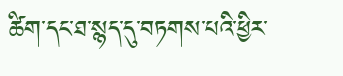ཚིག་དང་ཐ་སྙད་དུ་བཏགས་པའི་ཕྱིར་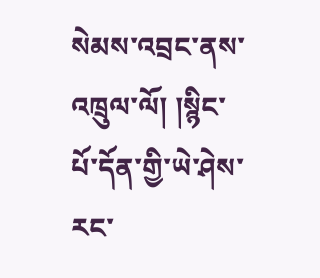སེམས་འབྲང་ནས་འཁྲུལ་ལོ། །སྙིང་པོ་དོན་གྱི་ཡེ་ཤེས་རང་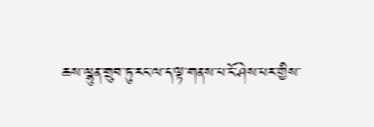ཆས་ལྷུན་གྲུབ་ཏུ་རང་ལ་ད་ལྟ་གནས་པ་ངོ་ཤེས་པར་གྱིས་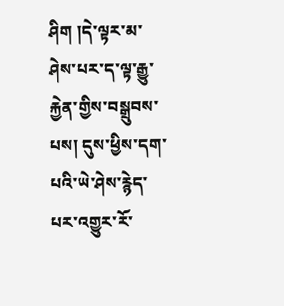ཤིག །དེ་ལྟར་མ་ཤེས་པར་ད་ལྟ་རྒྱུ་རྐྱེན་གྱིས་བསྒྲུབས་པས། དུས་ཕྱིས་དག་པའི་ཡེ་ཤེས་རྙེད་པར་འགྱུར་རོ་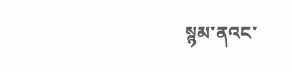སྙམ་ནའང་